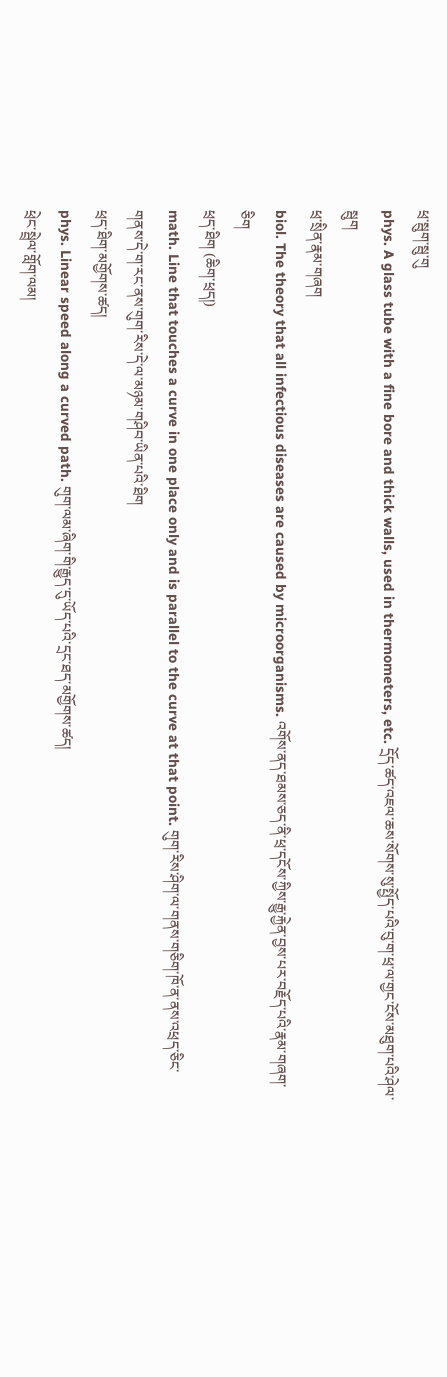ཕྲ་སྦུག་སྦུ་གུ
phys. A glass tube with a fine bore and thick walls, used in thermometers, etc. དྲོད་ཚད་འཇལ་ཆས་སོགས་སུ་སྤྱོད་པའི་བུ་ག་ཕྲ་ལ་གྱང་ངོས་མཐུག་པའི་ཤེལ་སྦུག
ཕྲ་སྲིན་རྣམ་གཞག
biol. The theory that all infectious diseases are caused by microorganisms. འགོས་ནད་ཐམས་ཅད་ནི་ཕྲ་དངོས་ཀྱིས་རྒྱུ་རྐྱེན་བྱས་པར་བརྗོད་པའི་རྣམ་གཞག་ཅིག
ཕྲད་ཐིག (ཆིག་ཕྲད།)
math. Line that touches a curve in one place only and is parallel to the curve at that point. གུག་རིས་ཤིག་ལ་གནས་གཅིག་ཁོ་ན་ནས་འཕྲད་ཅིང་གནས་དེ་ག་རང་ནས་གུག་རིས་དེ་ལ་མཉམ་གཤིབ་ཡིན་པའི་ཐིག
ཕྲད་ཐིག་མགྱོགས་ཚད།
phys. Linear speed along a curved path. གུག་ལམ་ཞིག་གི་རྒྱུད་དུ་ཡོད་པའི་དྲང་ཐད་མགྱོགས་ཚད།
ཕྲེང་སྦྲེལ་གློག་ལམ།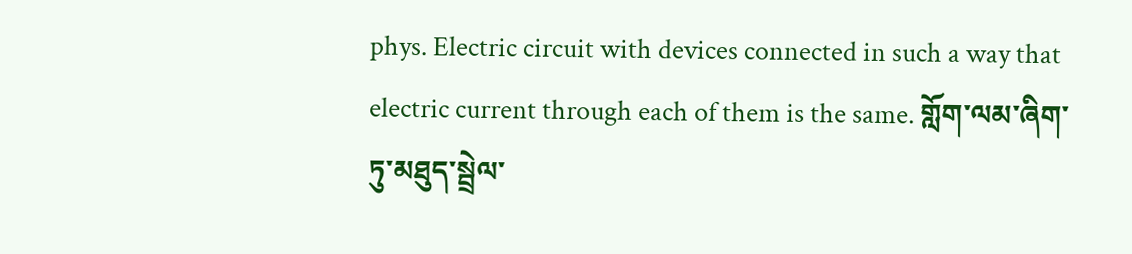phys. Electric circuit with devices connected in such a way that electric current through each of them is the same. གློག་ལམ་ཞིག་ཏུ་མཐུད་སྦྲེལ་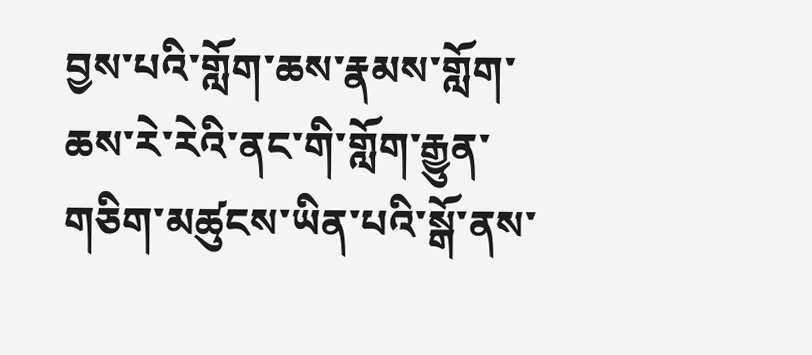བྱས་པའི་གློག་ཆས་རྣམས་གློག་ཆས་རེ་རེའི་ནང་གི་གློག་རྒྱུན་གཅིག་མཚུངས་ཡིན་པའི་སྒོ་ནས་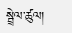སྦྲེལ་ཚུལ།